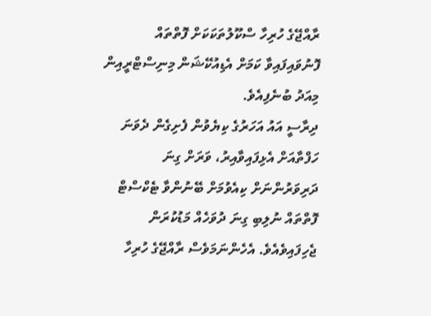ރާއްޖޭގެ ހުރިހާ ސްކޫލުތަކަކަށް ފޮތްތައް ފޮނުވައިފައިވާ ކަމަށް އެޑިއުކޭޝަން މިނިސްޓްރީއިން މިއަދު ބުނެފިއެވެ.
ދިރާސީ އައު އަހަރުގެ ކިޔެވުން ފެށިގެން ދެވަނަ ހަފްތާއަށް އެޅިފައިވާއިރު، ވަރަށް ގިނަ ދަރިވަރުންނަށް ކިއެވުމަށް ބޭނުންވާ ޓެކްސްޓް ފޮތްތައް ނުލިބި ގިނަ ދުވަހެއް މަޑުކުރަން ޖެހިފައިވެއެވެ. އެހެންނަމަވެސް ރާއްޖޭގެ ހުރިހާ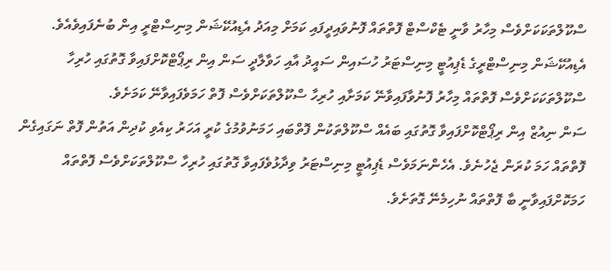ސްކޫލްތަކަކަށްވެސް މިހާރު ވާނީ ޓެކްސްޓް ފޮތްތައް ފޮނުވައިދީފައި ކަމަށް މިއަދު އެޑިއުކޭޝަން މިނިސްޓްރީ އިން ބުނެފައިވެއެވެ. އެޑިއުކޭޝަން މިނިސްޓްރީގެ ޑެޕިއުޓީ މިނިސްޓަރު ހުސައިން ސައީދު އާއި ހަވާލާދީ ސަން އިން ރިޕޯޓްކޮށްފައިވާ ގޮތުގައި ހުރިހާ ސްކޫލްތަކަކަށްވެސް ފޮތްތައް މިހާރު ފޮނުވާފައިވާނޭ ކަމަށާއި ހުރިހާ ސްކޫލްތަކަށްވެސް ފޮތް ހަމަވެފައިވާނޭ ކަމަށެވެ.
ސަން ނިއުޒް އިން ރިޕޯޓްކޮށްފައިވާ ގޮތުގައި ބައެއް ސްކޫލްތަކުން ފޮތްބައި ހަމަނުވުމުގެ ކުރީ އަހަރު ކިއެވި ކުދިން އަތުން ފޮތް ނަގައިގެން ފޮތްތައް ހަމަ ކުރަން ޖެހުނެވެ. އެހެންނަމަވެސް ޑެޕިއުޓީ މިނިސްޓަރު ވިދާޅުވެފައިވާ ގޮތުގައި ހުރިހާ ސްކޫލްތަކަށްވެސް ފޮތްތައް ހަމަކޮށްފައިވާނީ ބާ ފޮތްތައް ނުހިމެނޭ ގޮތަށެވެ.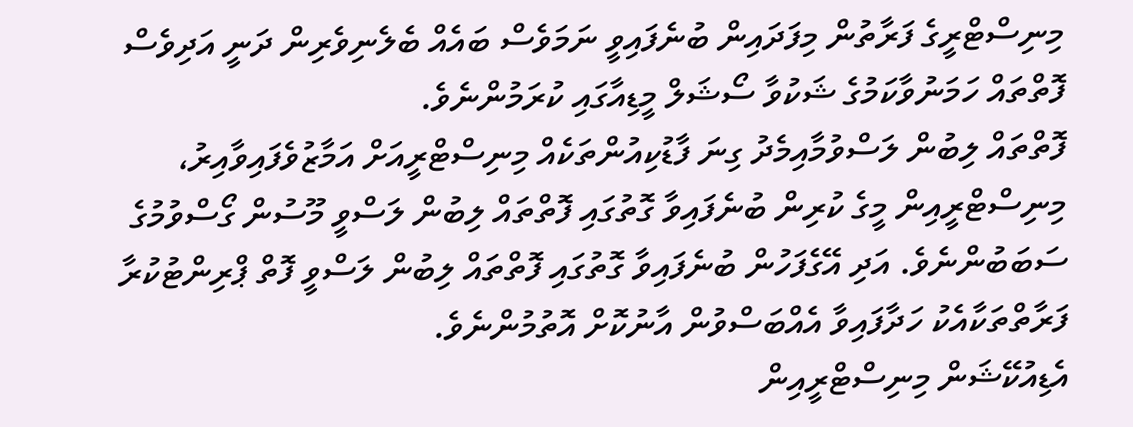މިނިސްޓްރީގެ ފަރާތުން މިފަދައިން ބުނެފައިވީ ނަމަވެސް ބައެއް ބެލެނިވެރިން ދަނީ އަދިވެސް ފޮތްތައް ހަމަނުވާކަމުގެ ޝަކުވާ ސޯޝަލް މީޑިއާގައި ކުރަމުންނެވެ.
ފޮތްތައް ލިބުން ލަސްވުމާއިމެދު ގިނަ ފާޑުކިއުންތަކެއް މިނިސްޓްރީއަށް އަމާޒުވެފައިވާއިރު، މިނިސްޓްރީއިން މީގެ ކުރިން ބުނެފައިވާ ގޮތުގައި ފޮތްތައް ލިބުން ލަސްވީ މޫސުން ގޯސްވުމުގެ ސަބަބުންނެވެ. އަދި އޭގެފަހުން ބުނެފައިވާ ގޮތުގައި ފޮތްތައް ލިބުން ލަސްވީ ފޮތް ޕްރިންޓުކުރާ ފަރާތްތަކާއެކު ހަދާފައިވާ އެއްބަސްވުން އާނުކޮށް އޮތުމުންނެވެ.
އެޑިއުކޭޝަން މިނިސްޓްރީއިން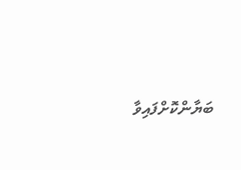ބަޔާންކޮށްފައިވާ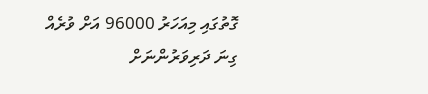ގޮތުގައި މިއަހަރު 96000 އަށް ވުރެއް ގިނަ ދަރިވަރުންނަށް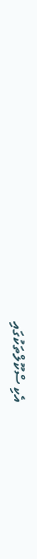އެކި ސްކޫލްތަކުގައި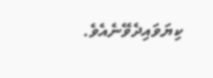ކިޔަވައިދެވޭނެއެވެ.